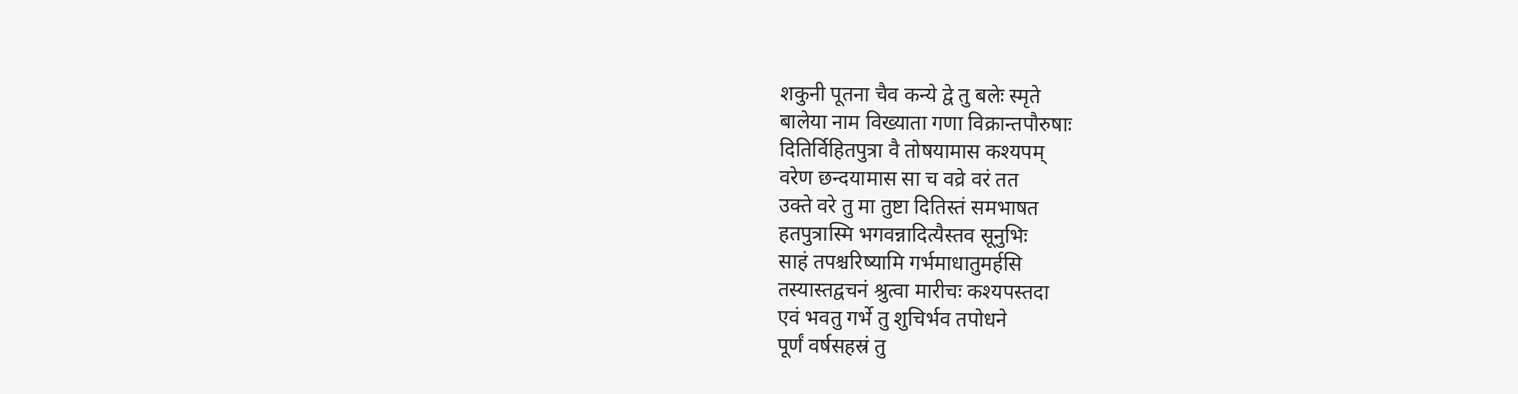शकुनी पूतना चैव कन्ये द्वे तु बलेः स्मृते
बालेया नाम विख्याता गणा विक्रान्तपौरुषाः
दितिर्विहितपुत्रा वै तोषयामास कश्यपम्
वरेण छन्दयामास सा च वव्रे वरं तत
उक्ते वरे तु मा तुष्टा दितिस्तं समभाषत
हतपुत्रास्मि भगवन्नादित्यैस्तव सूनुभिः
साहं तपश्चरिष्यामि गर्भमाधातुमर्हसि
तस्यास्तद्वचनं श्रुत्वा मारीचः कश्यपस्तदा
एवं भवतु गर्भे तु शुचिर्भव तपोधने
पूर्णं वर्षसहस्रं तु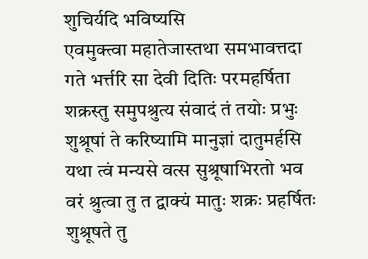शुचिर्यदि भविष्यसि
एवमुक्त्वा महातेजास्तथा समभावत्तदा
गते भर्त्तरि सा देवी दितिः परमहर्षिता
शक्रस्तु समुपश्रुत्य संवादं तं तयोः प्रभुः
शुश्रूषां ते करिष्यामि मानुज्ञां दातुमर्हसि
यथा त्वं मन्यसे वत्स सुश्रूषाभिरतो भव
वरं श्रुत्वा तु त द्वाक्यं मातुः शक्रः प्रहर्षितः
शुश्रूषते तु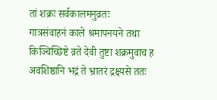तां शक्रः सर्वकालमनुव्रतः
गात्रसंवाहनं काले श्रमापनयने तथा
किञ्चिच्छिष्टे व्रते देवी तुष्टा शक्रमुवाच ह
अवशिष्ठानि भद्रं ते भ्रातरं द्रक्ष्यसे ततः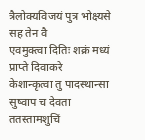त्रैलोक्यविजयं पुत्र भोक्ष्यसे सह तेन वै
एवमुक्त्वा दितिः शक्रं मध्यं प्राप्ते दिवाकरे
केशान्कृत्वा तु पादस्थान्सा सुष्वाप च देवता
ततस्तामशुचिं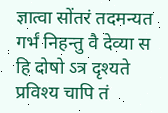ज्ञात्वा सोंतरं तदमन्यत
गर्भं निहन्तु वै देव्या स हि दोषो ऽत्र दृश्यते
प्रविश्य चापि तं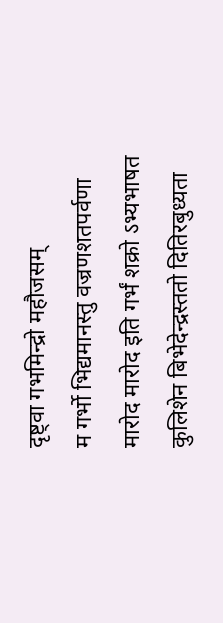दृष्ट्वा गभमिन्द्रो महौजसम्
म गर्भो भिद्यमानस्तु वज्रणशतपर्वणा
मारोद मारोद इति गर्भं शक्रो ऽभ्यभाषत
कुलिशेन बिभेदेन्द्रस्ततो दितिरबुध्यता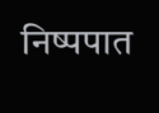निष्पपात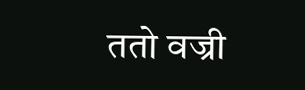ततो वज्री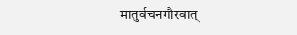मातुर्वचनगौरवात्